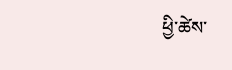ཕྱི་ཚེས་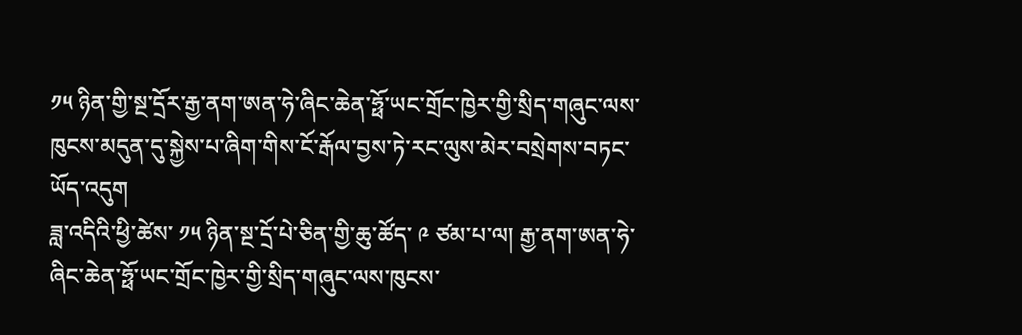༡༥ ཉིན་གྱི་སྔ་དྲོར་རྒྱ་ནག་ཨན་ཧེ་ཞིང་ཆེན་ཧྥོ་ཡང་གྲོང་ཁྱེར་གྱི་སྲིད་གཞུང་ལས་ཁུངས་མདུན་དུ་སྐྱེས་པ་ཞིག་གིས་ངོ་རྒོལ་བྱས་ཏེ་རང་ལུས་མེར་བསྲེགས་བཏང་ཡོད་འདུག
ཟླ་འདིའི་ཕྱི་ཚེས་ ༡༥ ཉིན་སྔ་དྲོ་པེ་ཅིན་གྱི་ཆུ་ཚོད་ ༩ ཙམ་པ་ལ། རྒྱ་ནག་ཨན་ཧེ་ཞིང་ཆེན་ཧྥོ་ཡང་གྲོང་ཁྱེར་གྱི་སྲིད་གཞུང་ལས་ཁུངས་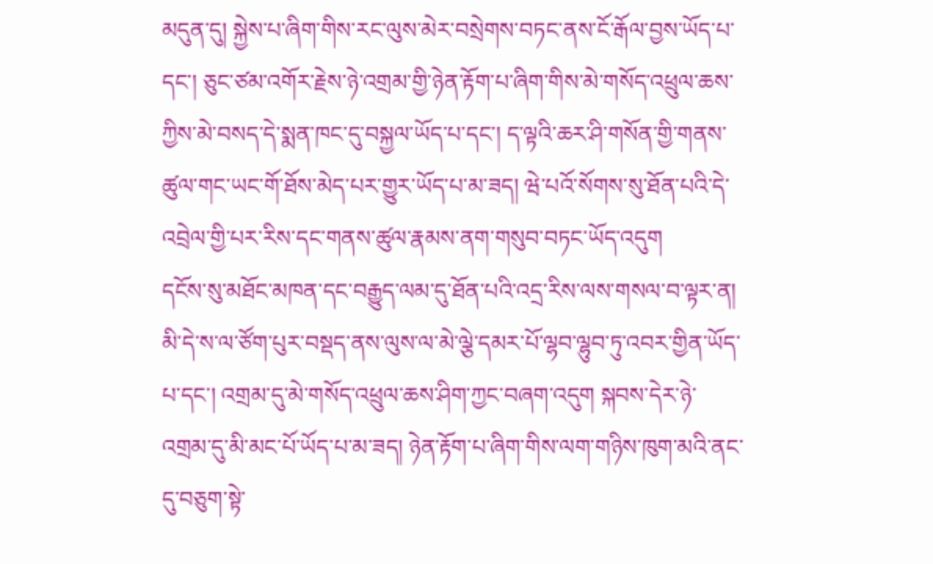མདུན་དུ། སྐྱེས་པ་ཞིག་གིས་རང་ལུས་མེར་བསྲེགས་བཏང་ནས་ངོ་རྒོལ་བྱས་ཡོད་པ་དང་། ཅུང་ཙམ་འགོར་རྗེས་ཉེ་འགྲམ་གྱི་ཉེན་རྟོག་པ་ཞིག་གིས་མེ་གསོད་འཕྲུལ་ཆས་ཀྱིས་མེ་བསད་དེ་སྨན་ཁང་དུ་བསྐྱལ་ཡོད་པ་དང་། ད་ལྟའི་ཆར་ཤི་གསོན་གྱི་གནས་ཚུལ་གང་ཡང་གོ་ཐོས་མེད་པར་གྱུར་ཡོད་པ་མ་ཟད། ཝེ་པའོ་སོགས་སུ་ཐོན་པའི་དེ་འབྲེལ་གྱི་པར་རིས་དང་གནས་ཚུལ་རྣམས་ནག་གསུབ་བཏང་ཡོད་འདུག
དངོས་སུ་མཐོང་མཁན་དང་བརྒྱུད་ལམ་དུ་ཐོན་པའི་འདྲ་རིས་ལས་གསལ་བ་ལྟར་ན། མི་དེ་ས་ལ་ཙོག་པུར་བསྡད་ནས་ལུས་ལ་མེ་ལྕེ་དམར་པོ་ལྷབ་ལྷུབ་ཏུ་འབར་གྱིན་ཡོད་པ་དང་། འགྲམ་དུ་མེ་གསོད་འཕྲུལ་ཆས་ཤིག་ཀྱང་བཞག་འདུག སྐབས་དེར་ཉེ་འགྲམ་དུ་མི་མང་པོ་ཡོད་པ་མ་ཟད། ཉེན་རྟོག་པ་ཞིག་གིས་ལག་གཉིས་ཁུག་མའི་ནང་དུ་བཅུག་སྟེ་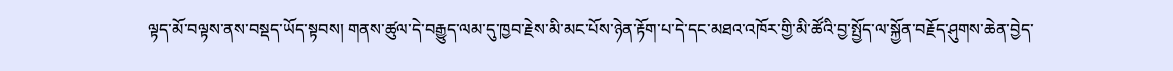ལྟད་མོ་བལྟས་ནས་བསྡད་ཡོད་སྟབས། གནས་ཚུལ་དེ་བརྒྱུད་ལམ་དུ་ཁྱབ་རྗེས་མི་མང་པོས་ཉེན་རྟོག་པ་དེ་དང་མཐའ་འཁོར་གྱི་མི་ཚོའི་བྱ་སྤྱོད་ལ་སྐྱོན་བརྗོད་ཤུགས་ཆེན་བྱེད་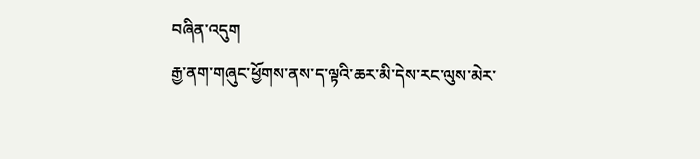བཞིན་འདུག
རྒྱ་ནག་གཞུང་ཕྱོགས་ནས་ད་ལྟའི་ཆར་མི་དེས་རང་ལུས་མེར་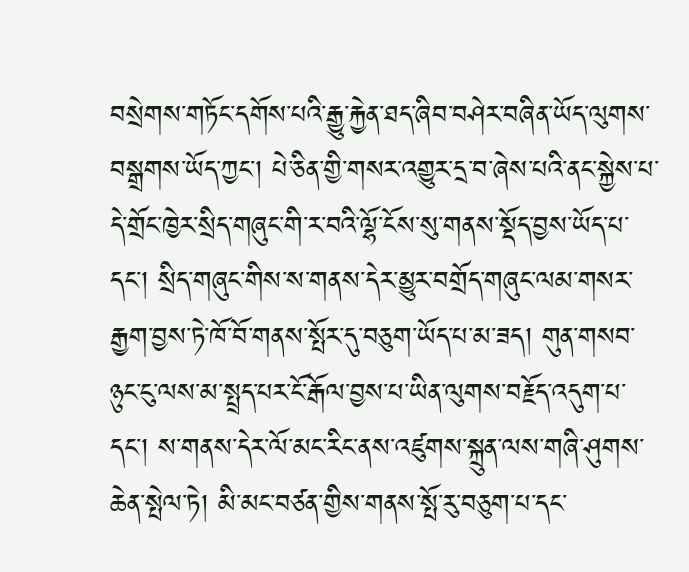བསྲེགས་གཏོང་དགོས་པའི་རྒྱུ་རྐྱེན་ཐད་ཞིབ་བཤེར་བཞིན་ཡོད་ལུགས་བསྒྲགས་ཡོད་ཀྱང་། པེ་ཅིན་གྱི་གསར་འགྱུར་དྲ་བ་ཞེས་པའི་ནང་སྐྱེས་པ་དེ་གྲོང་ཁྱེར་སྲིད་གཞུང་གི་ར་བའི་ལྷོ་ངོས་སུ་གནས་སྡོད་བྱས་ཡོད་པ་དང་། སྲིད་གཞུང་གིས་ས་གནས་དེར་མྱུར་བགྲོད་གཞུང་ལམ་གསར་རྒྱག་བྱས་ཏེ་ཁོ་བོ་གནས་སྤོར་དུ་བཅུག་ཡོད་པ་མ་ཟད། གུན་གསབ་ཉུང་ངུ་ལས་མ་སྤྲད་པར་ངོ་རྒོལ་བྱས་པ་ཡིན་ལུགས་བརྗོད་འདུག་པ་དང་། ས་གནས་དེར་ལོ་མང་རིང་ནས་འཛུགས་སྐྲུན་ལས་གཞི་ཤུགས་ཆེན་སྤེལ་ཏེ། མི་མང་བཙན་གྱིས་གནས་སྤོ་རུ་བཅུག་པ་དང་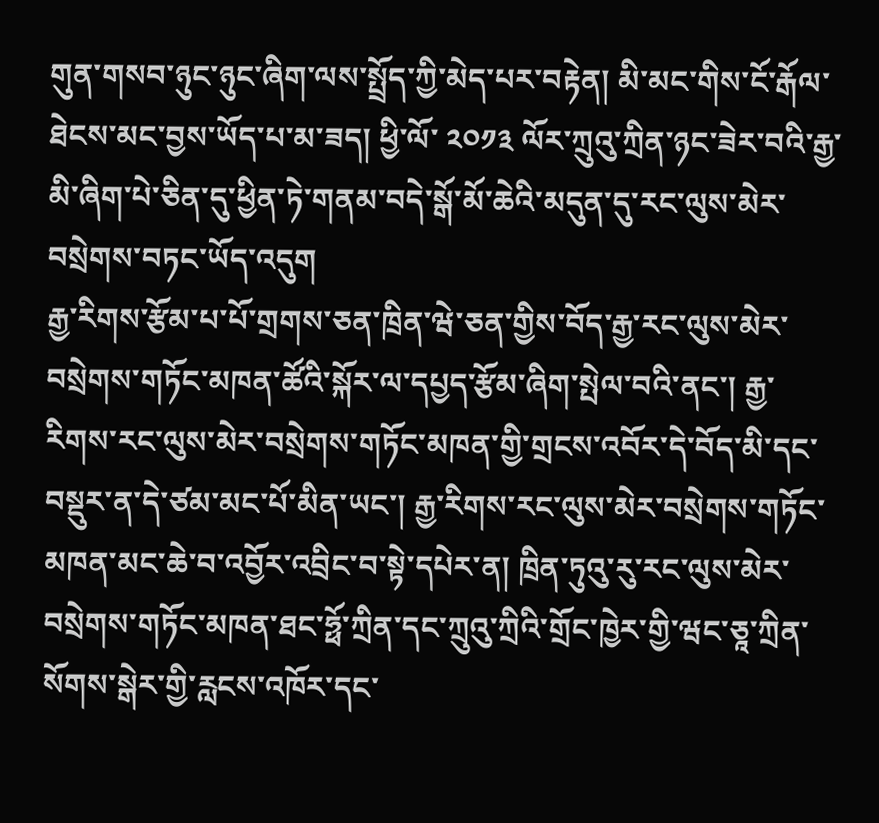གུན་གསབ་ཉུང་ཉུང་ཞིག་ལས་སྤྲོད་ཀྱི་མེད་པར་བརྟེན། མི་མང་གིས་ངོ་རྒོལ་ཐེངས་མང་བྱས་ཡོད་པ་མ་ཟད། ཕྱི་ལོ་ ༢༠༡༣ ལོར་ཀྲུའུ་ཀྲིན་ཉང་ཟེར་བའི་རྒྱ་མི་ཞིག་པེ་ཅིན་དུ་ཕྱིན་ཏེ་གནམ་བདེ་སྒོ་མོ་ཆེའི་མདུན་དུ་རང་ལུས་མེར་བསྲེགས་བཏང་ཡོད་འདུག
རྒྱ་རིགས་རྩོམ་པ་པོ་གྲགས་ཅན་ཁྲིན་ཝེ་ཅན་གྱིས་བོད་རྒྱ་རང་ལུས་མེར་བསྲེགས་གཏོང་མཁན་ཚོའི་སྐོར་ལ་དཔྱད་རྩོམ་ཞིག་སྤེལ་བའི་ནང་། རྒྱ་རིགས་རང་ལུས་མེར་བསྲེགས་གཏོང་མཁན་གྱི་གྲངས་འབོར་དེ་བོད་མི་དང་བསྡུར་ན་དེ་ཙམ་མང་པོ་མིན་ཡང་། རྒྱ་རིགས་རང་ལུས་མེར་བསྲེགས་གཏོང་མཁན་མང་ཆེ་བ་འབྱོར་འབྲིང་བ་སྟེ་དཔེར་ན། ཁྲིན་ཏུའུ་རུ་རང་ལུས་མེར་བསྲེགས་གཏོང་མཁན་ཐང་ཧྥོ་ཀྲིན་དང་ཀྲུའུ་ཀྲིའི་གྲོང་ཁྱེར་གྱི་ཝང་ཅཱ་ཀྲིན་སོགས་སྒེར་གྱི་རླངས་འཁོར་དང་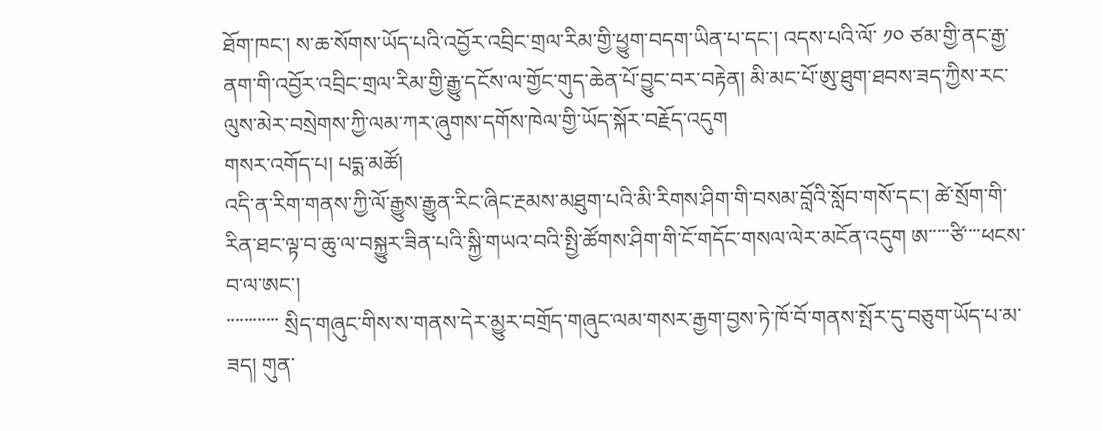ཐོག་ཁང་། ས་ཆ་སོགས་ཡོད་པའི་འབྱོར་འབྲིང་གྲལ་རིམ་གྱི་ཕྱུག་བདག་ཡིན་པ་དང་། འདས་པའི་ལོ་ ༡༠ ཙམ་གྱི་ནང་རྒྱ་ནག་གི་འབྱོར་འབྲིང་གྲལ་རིམ་གྱི་རྒྱུ་དངོས་ལ་གྱོང་གུད་ཆེན་པོ་བྱུང་བར་བརྟེན། མི་མང་པོ་ཨུ་ཐུག་ཐབས་ཟད་ཀྱིས་རང་ལུས་མེར་བསྲེགས་ཀྱི་ལམ་ཀར་ཞུགས་དགོས་ཁེལ་གྱི་ཡོད་སྐོར་བརྗོད་འདུག
གསར་འགོད་པ། པདྨ་མཚོ།
འདི་ན་རིག་གནས་ཀྱི་ལོ་རྒྱུས་རྒྱུན་རིང་ཞིང་རྔམས་མཐུག་པའི་མི་རིགས་ཤིག་གི་བསམ་བློའི་སློབ་གསོ་དང་། ཚེ་སྲོག་གི་རིན་ཐང་ལྟ་བ་ཆུ་ལ་བསྐྱུར་ཟིན་པའི་སྐྱི་གཡའ་བའི་སྤྱི་ཚོགས་ཤིག་གི་ངོ་གདོང་གསལ་ལེར་མངོན་འདུག ཨ་་་་་ཙི་་་་ཕངས་བ་ལ་ཨང་།
་་་་་་་་་་་་ སྲིད་གཞུང་གིས་ས་གནས་དེར་མྱུར་བགྲོད་གཞུང་ལམ་གསར་རྒྱག་བྱས་ཏེ་ཁོ་བོ་གནས་སྤོར་དུ་བཅུག་ཡོད་པ་མ་ཟད། གུན་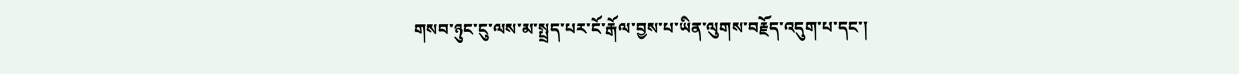གསབ་ཉུང་ངུ་ལས་མ་སྤྲད་པར་ངོ་རྒོལ་བྱས་པ་ཡིན་ལུགས་བརྗོད་འདུག་པ་དང་།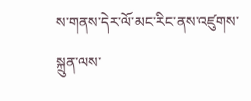ས་གནས་དེར་ལོ་མང་རིང་ནས་འཛུགས་སྐྲུན་ལས་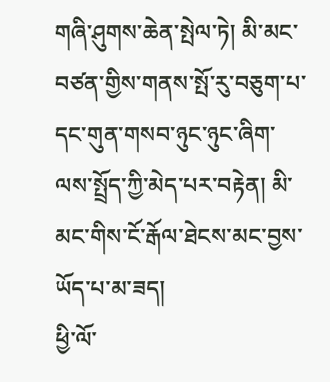གཞི་ཤུགས་ཆེན་སྤེལ་ཏེ། མི་མང་བཙན་གྱིས་གནས་སྤོ་རུ་བཅུག་པ་དང་གུན་གསབ་ཉུང་ཉུང་ཞིག་ལས་སྤྲོད་ཀྱི་མེད་པར་བརྟེན། མི་མང་གིས་ངོ་རྒོལ་ཐེངས་མང་བྱས་ཡོད་པ་མ་ཟད།
ཕྱི་ལོ་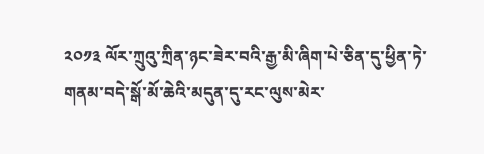༢༠༡༣ ལོར་ཀྲུའུ་ཀྲིན་ཉང་ཟེར་བའི་རྒྱ་མི་ཞིག་པེ་ཅིན་དུ་ཕྱིན་ཏེ་གནམ་བདེ་སྒོ་མོ་ཆེའི་མདུན་དུ་རང་ལུས་མེར་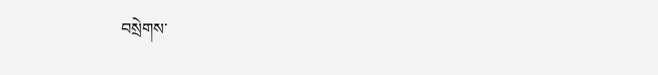བསྲེགས་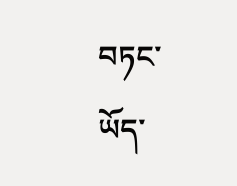བཏང་ཡོད་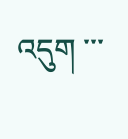འདུག ་་་